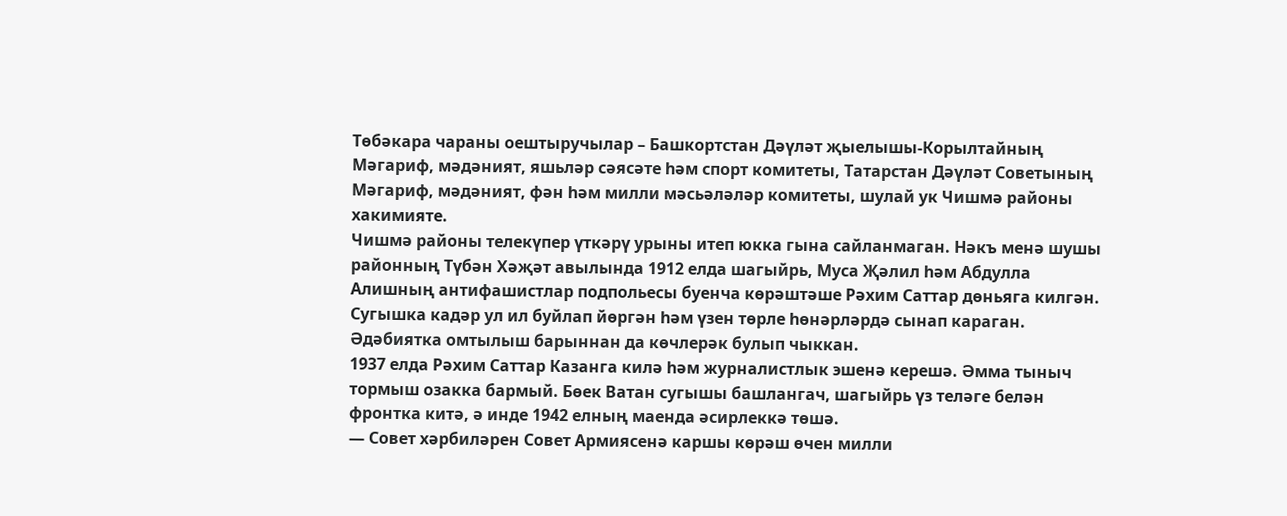Төбәкара чараны оештыручылар – Башкортстан Дәүләт җыелышы-Корылтайның Мәгариф, мәдәният, яшьләр сәясәте һәм спорт комитеты, Татарстан Дәүләт Советының Мәгариф, мәдәният, фән һәм милли мәсьәләләр комитеты, шулай ук Чишмә районы хакимияте.
Чишмә районы телекүпер үткәрү урыны итеп юкка гына сайланмаган. Нәкъ менә шушы районның Түбән Хәҗәт авылында 1912 елда шагыйрь, Муса Җәлил һәм Абдулла Алишның антифашистлар подпольесы буенча көрәштәше Рәхим Саттар дөньяга килгән. Сугышка кадәр ул ил буйлап йөргән һәм үзен төрле һөнәрләрдә сынап караган. Әдәбиятка омтылыш барыннан да көчлерәк булып чыккан.
1937 елда Рәхим Саттар Казанга килә һәм журналистлык эшенә керешә. Әмма тыныч тормыш озакка бармый. Бөек Ватан сугышы башлангач, шагыйрь үз теләге белән фронтка китә, ә инде 1942 елның маенда әсирлеккә төшә.
— Совет хәрбиләрен Совет Армиясенә каршы көрәш өчен милли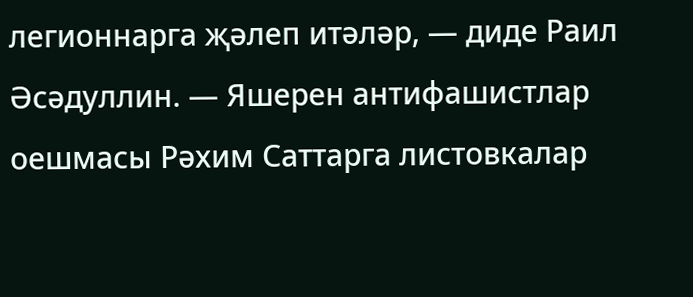легионнарга җәлеп итәләр, — диде Раил Әсәдуллин. — Яшерен антифашистлар оешмасы Рәхим Саттарга листовкалар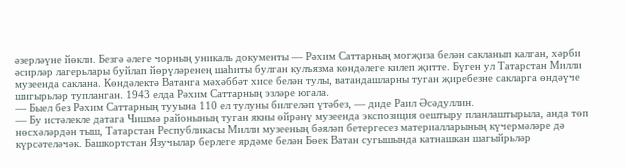әзерләүне йөкли. Безгә әлеге чорның уникаль документы — Рәхим Саттарның могҗиза белән сакланып калган, хәрби әсирләр лагерьлары буйлап йөрүләренең шаһиты булган кулъязма көндәлеге килеп җитте. Бүген ул Татарстан Милли музеенда саклана. Көндәлектә Ватанга мәхәббәт хисе белән тулы, ватандашларны туган җиребезне сакларга өндәүче шигырьләр тупланган. 1943 елда Рәхим Саттарның эзләре югала.
— Быел без Рәхим Саттарның тууына 110 ел тулуны билгеләп үтәбез, — диде Раил Әсәдуллин.
— Бу истәлекле датага Чишмә районының туган якны өйрәнү музеенда экспозиция оештыру планлаштырыла, анда төп нөсхәләрдән тыш, Татарстан Республикасы Милли музееның бәяләп бетергесез материалларының күчермәләре дә күрсәтеләчәк. Башкортстан Язучылар берлеге ярдәме белән Бөек Ватан сугышында катнашкан шагыйрьләр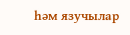һәм язучылар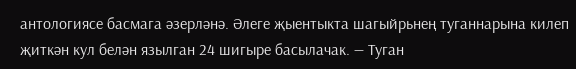антологиясе басмага әзерләнә. Әлеге җыентыкта шагыйрьнең туганнарына килеп җиткән кул белән язылган 24 шигыре басылачак. — Туган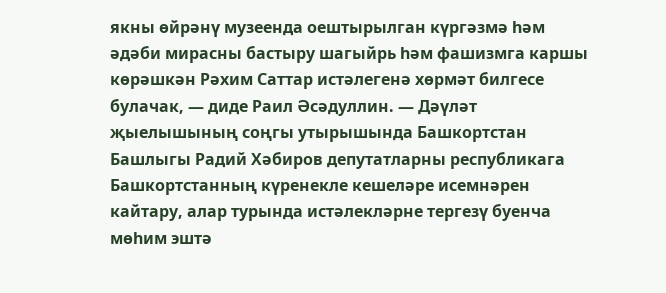якны өйрәнү музеенда оештырылган күргәзмә һәм әдәби мирасны бастыру шагыйрь һәм фашизмга каршы көрәшкән Рәхим Саттар истәлегенә хөрмәт билгесе булачак, — диде Раил Әсәдуллин. — Дәүләт җыелышының соңгы утырышында Башкортстан Башлыгы Радий Хәбиров депутатларны республикага Башкортстанның күренекле кешеләре исемнәрен кайтару, алар турында истәлекләрне тергезү буенча мөһим эштә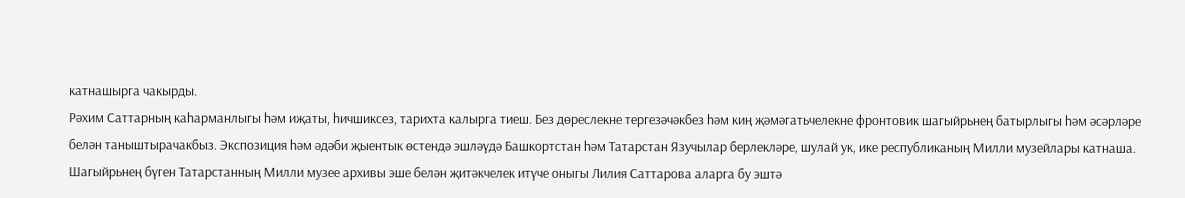катнашырга чакырды.
Рәхим Саттарның каһарманлыгы һәм иҗаты, һичшиксез, тарихта калырга тиеш. Без дөреслекне тергезәчәкбез һәм киң җәмәгатьчелекне фронтовик шагыйрьнең батырлыгы һәм әсәрләре белән таныштырачакбыз. Экспозиция һәм әдәби җыентык өстендә эшләүдә Башкортстан һәм Татарстан Язучылар берлекләре, шулай ук, ике республиканың Милли музейлары катнаша.
Шагыйрьнең бүген Татарстанның Милли музее архивы эше белән җитәкчелек итүче оныгы Лилия Саттарова аларга бу эштә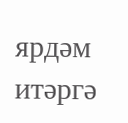ярдәм итәргә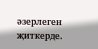әзерлеген җиткерде.